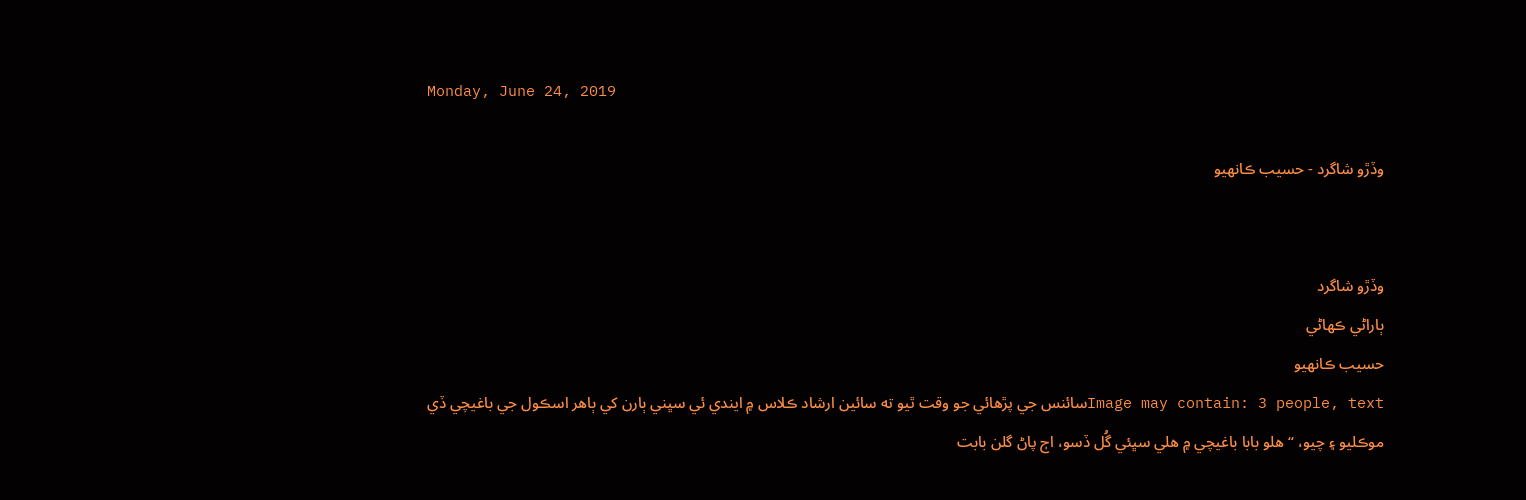Monday, June 24, 2019

وڏڙو شاگرد - حسيب ڪانھيو


وڏڙو شاگرد
ٻاراڻي ڪھاڻي
حسيب ڪانھيو
Image may contain: 3 people, textسائنس جي پڙهائي جو وقت ٿيو ته سائين ارشاد ڪلاس ۾ ايندي ئي سڀني ٻارن کي ٻاهر اسڪول جي باغيچي ڏي موڪليو ۽ چيو، “هلو بابا باغيچي ۾ هلي سڀئي گُل ڏسو، اڄ پاڻ گلن بابت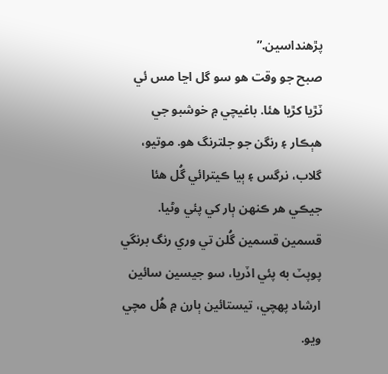پڙهنداسين.”
صبح جو وقت هو سو گل اڃا مس ئي ٽڙيا کڙيا هئا. باغيچي ۾ خوشبو جي هٻڪار ۽ رنگن جو جلترنگ هو. موتيو، گلاب، نرگس ۽ ٻيا ڪيترائي گُل هئا جيڪي هر ڪنهن ٻار کي پئي وڻيا. قسمين قسمين گُلن تي وري رنگ برنگي پوپٽ به پئي اڏريا، سو جيسين سائين ارشاد پهچي، تيستائين ٻارن ۾ هُل مچي ويو.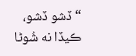“ڏشو ڏشو، ڪيڏا نه شُوڻا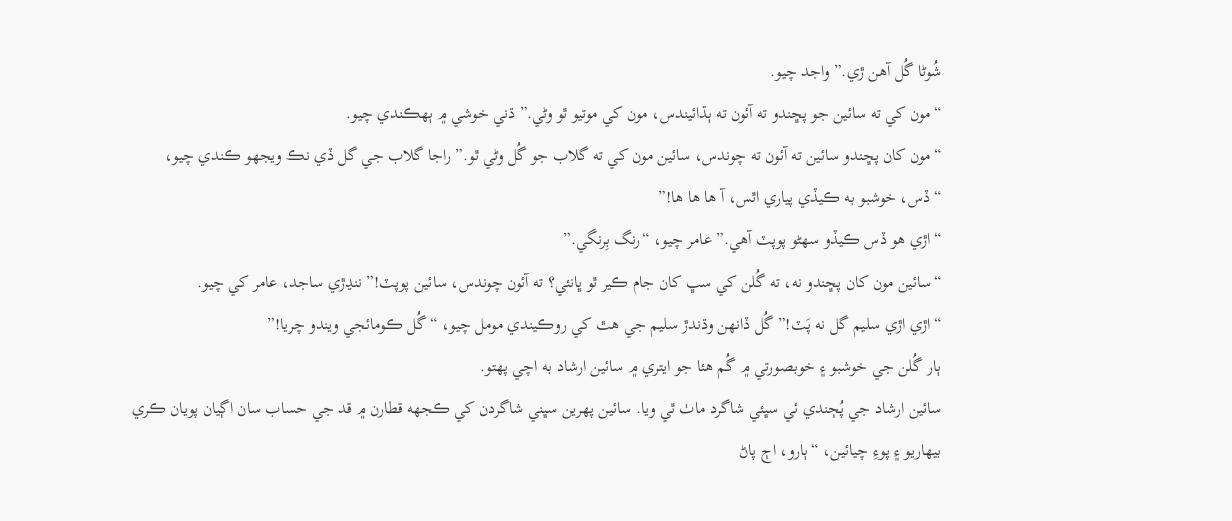شُوڻا گُل آهن ڙي.” واجد چيو.
“مون کي ته سائين جو پڇندو ته آئون ته ٻڌائيندس، مون کي موتيو ٿو وڻي.” ڌني خوشي ۾ ٻهڪندي چيو.
“مون کان پڇندو سائين ته آئون ته چوندس، سائين مون کي ته گلاب جو گُل وڻي ٿو.” راجا گلاب جي گل ڏي نڪ ويجهو ڪندي چيو، “ڏس، خوشبو به ڪيڏي پياري اٿس، آ ها ها ها!”
“اڙي هو ڏس ڪيڏو سهڻو پوپٽ آهي.” عامر چيو، “رنگ بِرنگي.”
“سائين مون کان پڇندو نه، ته گُلن کي سڀ کان جام ڪير ٿو ڀانئي؟ ته آئون چوندس، سائين پوپٽ!” ننڍڙي ساجد، عامر کي چيو.
“اڙي اڙي سليم گل نه پَٽ!” گُل ڏانهن وڌندڙ سليم جي هٿ کي روڪيندي مومل چيو، “گُل ڪومائجي ويندو چريا!”
ٻار گُلن جي خوشبو ۽ خوبصورتي ۾ گُم هئا جو ايتري ۾ سائين ارشاد به اچي پهتو.
سائين ارشاد جي پُڄندي ئي سڀئي شاگرد ماٺ ٿي ويا. سائين پهرين سڀني شاگردن کي ڪجهه قطارن ۾ قد جي حساب سان اڳيان پويان ڪري بيهاريو ۽ پوءِ چيائين، “ٻارو، اڄ پاڻ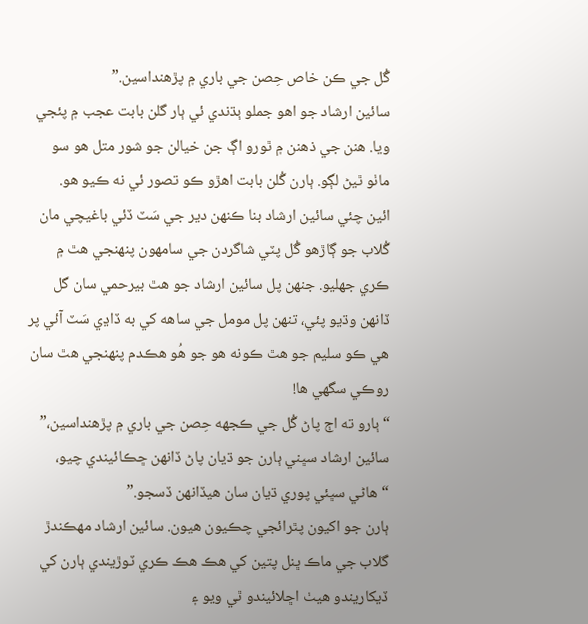گُل جي ڪن خاص حِصن جي باري ۾ پڙهنداسين.”
سائين ارشاد جو اهو جملو ٻڌندي ئي ٻار گلن بابت عجب ۾ پئجي ويا. هنن جي ذهنن ۾ ٿورو اڳ جن خيالن جو شور متل هو سو ماٺو ٿيڻ لڳو. ٻارن گُلن بابت اهڙو ڪو تصور ئي نه ڪيو هو.
ائين چئي سائين ارشاد بنا ڪنهن دير جي سَٽ ڏئي باغيچي مان گُلاب جو ڳاڙهو گُل پٽي شاگردن جي سامهون پنهنجي هٿ ۾ ڪري جهليو. جنهن پل سائين ارشاد جو هٿ بيرحمي سان گل ڏانهن وڌيو پئي، تنهن پل مومل جي ساهه کي به ڏاڍي سَٽ آئي پر هي ڪو سليم جو هٿ ڪونه هو جو هُو هڪدم پنهنجي هٿ سان روڪي سگهي ها!
“ٻارو ته اڄ پاڻ گُل جي ڪجهه حِصن جي باري ۾ پڙهنداسين،” سائين ارشاد سڀني ٻارن جو ڌيان پاڻ ڏانهن ڇڪائيندي چيو، “هاڻي سڀئي پوري ڌيان سان هيڏانهن ڏسجو.”
ٻارن جو اکيون پٿرائجي چڪيون هيون. سائين ارشاد مهڪندڙ گلاب جي ماڪ ڀنل پتين کي هڪ هڪ ڪري ٽوڙيندي ٻارن کي ڏيکاريندو هيٺ اڇلائيندو ٿي ويو ۽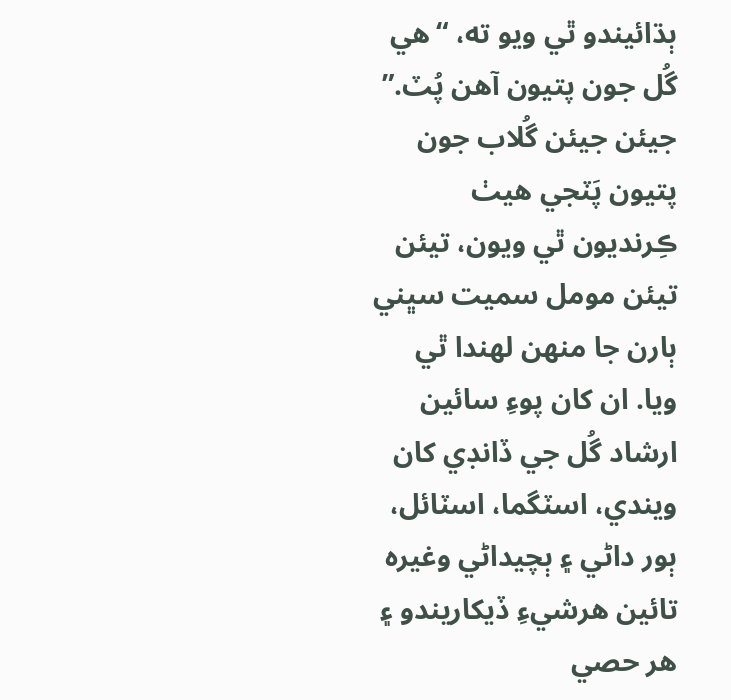ٻڌائيندو ٿي ويو ته، “هي گُل جون پتيون آهن پُٽ.”
جيئن جيئن گُلاب جون پتيون پَٽجي هيٺ ڪِرنديون ٿي ويون، تيئن تيئن مومل سميت سڀني ٻارن جا منهن لهندا ٿي ويا. ان کان پوءِ سائين ارشاد گُل جي ڏانڊي کان ويندي، اسٽگما، اسٽائل، ٻور داڻي ۽ ٻچيداڻي وغيره تائين هرشيءِ ڏيکاريندو ۽ هر حصي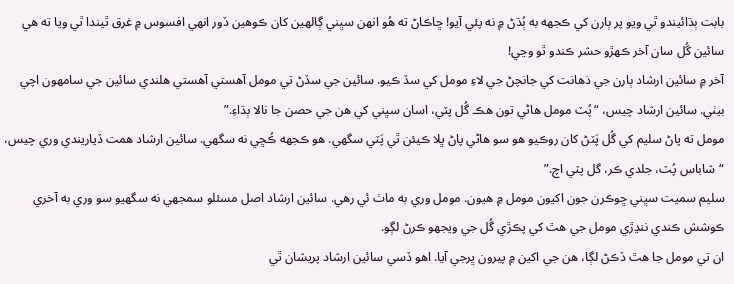بابت ٻڌائيندو ٿي ويو پر ٻارن کي ڪجهه به ٻُڌڻ ۾ نه پئي آيو! ڇاڪاڻ ته هُو انهن سڀني ڳالهين کان ڪوهين ڏور انهي افسوس ۾ غرق ٿيندا ٿي ويا ته هي سائين گُل سان آخر ڪهڙو حشر ڪندو ٿو وڃي!
آخر ۾ سائين ارشاد ٻارن جي ذهانت کي جانچڻ جي لاءِ مومل کي سڏ ڪيو. سائين جي سڏڻ تي مومل آهستي آهستي هلندي سائين جي سامهون اچي بيٺي. سائين ارشاد چيس، “پُٽ مومل هاڻي تون هڪ گُل پٽي، اسان سڀني کي هن جي حصن جا نالا ٻڌاءِ.”
مومل ته پاڻ سليم کي گُل پَٽڻ کان روڪيو هو سو هاڻي پاڻ ڀلا ڪيئن ٿي پَٽي سگهي. هو ڪجهه ڪُڇي نه سگهي. سائين ارشاد همت ڏياريندي وري چيس، “شاباس پُٽ، جلدي ڪر، گل پٽي اچ.”
سليم سميت سڀني ڇوڪرن جون اکيون مومل ۾ هيون. مومل وري به ماٺ ئي رهي. سائين ارشاد اصل مسئلو سمجهي نه سگهيو سو وري به آخري ڪوشش ڪندي ننڍڙي مومل جي هٿ کي پڪڙي گُل جي ويجهو ڪرڻ لڳو.
ان تي مومل جا هٿ ڏڪڻ لڳا، هن جي اکين ۾ پيرون ڀرجي آيا. اهو ڏسي سائين ارشاد پريشان ٿي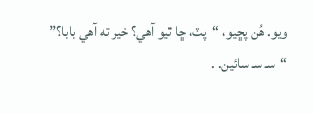ويو. هُن پڇيو، “پٽ، ڇا ٿيو آهي؟ خير ته آهي بابا؟”
“سـ سـ سائين. .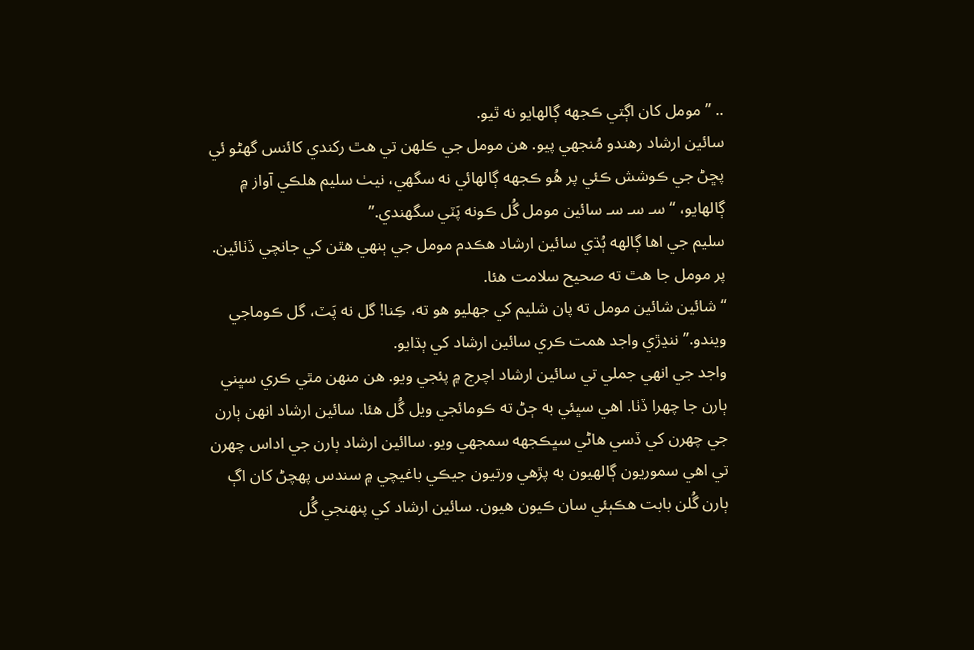.. ” مومل کان اڳتي ڪجهه ڳالهايو نه ٿيو.
سائين ارشاد رهندو مُنجهي پيو. هن مومل جي ڪلهن تي هٿ رکندي کائنس گهڻو ئي پڇڻ جي ڪوشش ڪئي پر هُو ڪجهه ڳالهائي نه سگهي، نيٺ سليم هلڪي آواز ۾ ڳالهايو، “سـ سـ سـ سائين مومل گُل ڪونه پَٽي سگهندي.”
سليم جي اها ڳالهه ٻُڌي سائين ارشاد هڪدم مومل جي ٻنهي هٿن کي جانچي ڏٺائين. پر مومل جا هٿ ته صحيح سلامت هئا.
“شائين شائين مومل ته پان شليم کي جهليو هو ته، ڪِنا! گل نه پَٽ، گل ڪوماجي ويندو.” ننڍڙي واجد همت ڪري سائين ارشاد کي ٻڌايو.
واجد جي انهي جملي تي سائين ارشاد اچرج ۾ پئجي ويو. هن منهن مٿي ڪري سڀني ٻارن جا چهرا ڏٺا. اهي سڀئي به ڄڻ ته ڪومائجي ويل گُل هئا. سائين ارشاد انهن ٻارن جي چهرن کي ڏسي هاڻي سڀڪجهه سمجهي ويو. ساائين ارشاد ٻارن جي اداس چهرن تي اهي سموريون ڳالهيون به پڙهي ورتيون جيڪي باغيچي ۾ سندس پهچڻ کان اڳ ٻارن گُلن بابت هڪٻئي سان ڪيون هيون. سائين ارشاد کي پنهنجي گُل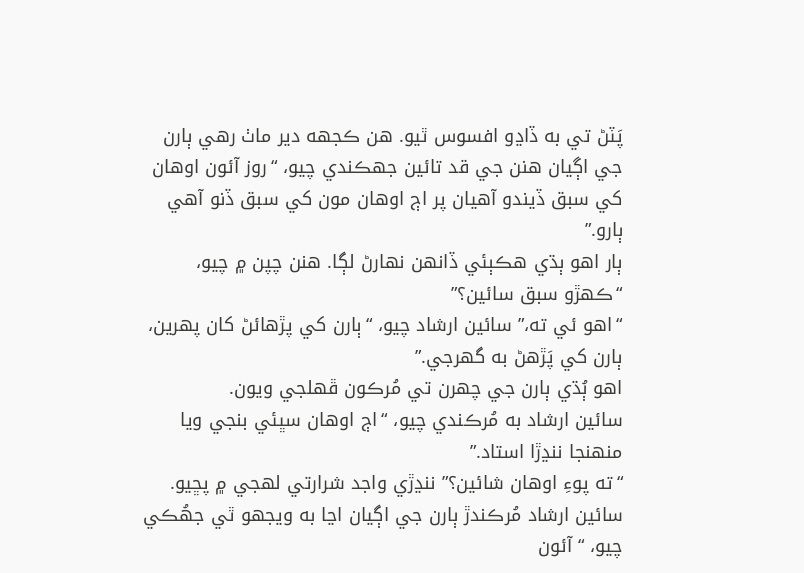پَٽڻ تي به ڏاڍو افسوس ٿيو. هن ڪجهه دير ماٺ رهي ٻارن جي اڳيان هنن جي قد تائين جهڪندي چيو، “روز آئون اوهان کي سبق ڏيندو آهيان پر اڄ اوهان مون کي سبق ڏنو آهي ٻارو.”
ٻار اهو ٻڌي هڪٻئي ڏانهن نهارڻ لڳا. هنن چپن ۾ چيو، “ڪهڙو سبق سائين؟”
“اهو ئي ته،” سائين ارشاد چيو، “ٻارن کي پڙهائڻ کان پهرين، ٻارن کي پَڙهڻ به گهرجي.”
اهو ٻُڌي ٻارن جي چهرن تي مُرڪون ڦهلجي ويون.
سائين ارشاد به مُرڪندي چيو، “اڄ اوهان سڀئي بنجي ويا منهنجا ننڍڙا استاد.”
“ته پوءِ اوهان شائين؟” ننڍڙي واجد شرارتي لهجي ۾ پڇيو.
سائين ارشاد مُرڪندڙ ٻارن جي اڳيان اڃا به ويجهو ٿي جهُڪي چيو، “آئون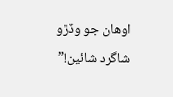اوهان جو وڏڙو شاگرد شائين!”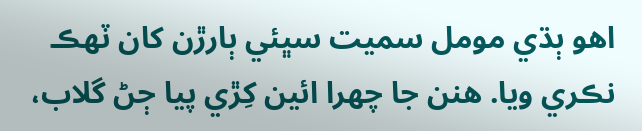اهو ٻڌي مومل سميت سڀئي ٻارڙن کان ٽهڪ نڪري ويا. هنن جا چهرا ائين کِڙي پيا ڄڻ گلاب،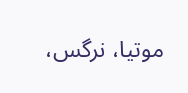موتيا، نرگس،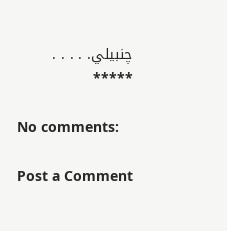چنبيلي. . . . .
*****

No comments:

Post a Comment